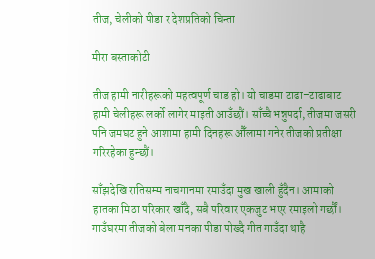तीज, चेलीको पीडा र देशप्रतिको चिन्ता

मीरा बस्ताकोटी

तीज हामी नारीहरूको महत्वपूर्ण चाड हो। यो चाडमा टाढा–टाढाबाट हामी चेलीहरू लर्को लागेर माइती आउँछौं। साँच्चै भन्नुपर्दा, तीजमा जसरी पनि जमघट हुने आशामा हामी दिनहरू औँलामा गनेर तीजको प्रतीक्षा गरिरहेका हुन्छौं।

साँझदेखि रातिसम्म नाचगानमा रमाउँदा मुख खाली हुँदैन। आमाको हातका मिठा परिकार खाँदै, सबै परिवार एकजुट भएर रमाइलो गर्छौं। गाउँघरमा तीजको बेला मनका पीडा पोख्दै गीत गाउँदा थाहै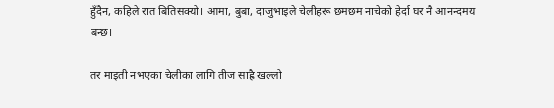हुँदैन, कहिले रात बितिसक्यो। आमा, बुबा, दाजुभाइले चेलीहरू छमछम नाचेको हेर्दा घर नै आनन्दमय बन्छ।

तर माइती नभएका चेलीका लागि तीज साह्रै खल्लो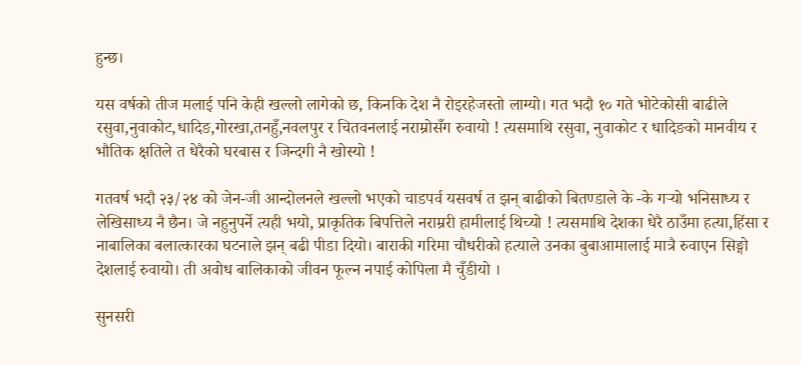हुन्छ।

यस वर्षको तीज मलाई पनि केही खल्लो लागेको छ, किनकि देश नै रोइरहेजस्तो लाग्यो। गत भदौ १० गते भोटेकोसी बाढीले रसुवा,नुवाकोट,धादिङ,गोरखा,तनहुँ,नवलपुर र चितवनलाई नराम्रोसँग रुवायो ! त्यसमाथि रसुवा, नुवाकोट र धादिङको मानवीय र भौतिक क्षतिले त धेरैको घरबास र जिन्दगी नै खोस्यो !

गतवर्ष भदौ २३/२४ को जेन-जी आन्दोलनले खल्लो भएको चाडपर्व यसवर्ष त झन् बाढीको बितण्डाले के -के गर्‍यो भनिसाध्य र लेखिसाध्य नै छैन। जे नहुनुपर्ने त्यही भयो, प्राकृतिक बिपत्तिले नराम्ररी हामीलाई थिच्यो ! त्यसमाथि देशका धेरै ठाउँमा हत्या,हिंसा र नाबालिका बलात्कारका घटनाले झन् बढी पीडा दियो। बाराकी गरिमा चौधरीको हत्याले उनका बुबाआमालाई मात्रै रुवाएन सिङ्गो देशलाई रुवायो। ती अवोध बालिकाको जीवन फूल्न नपाई कोपिला मै चुँडीयो ।

सुनसरी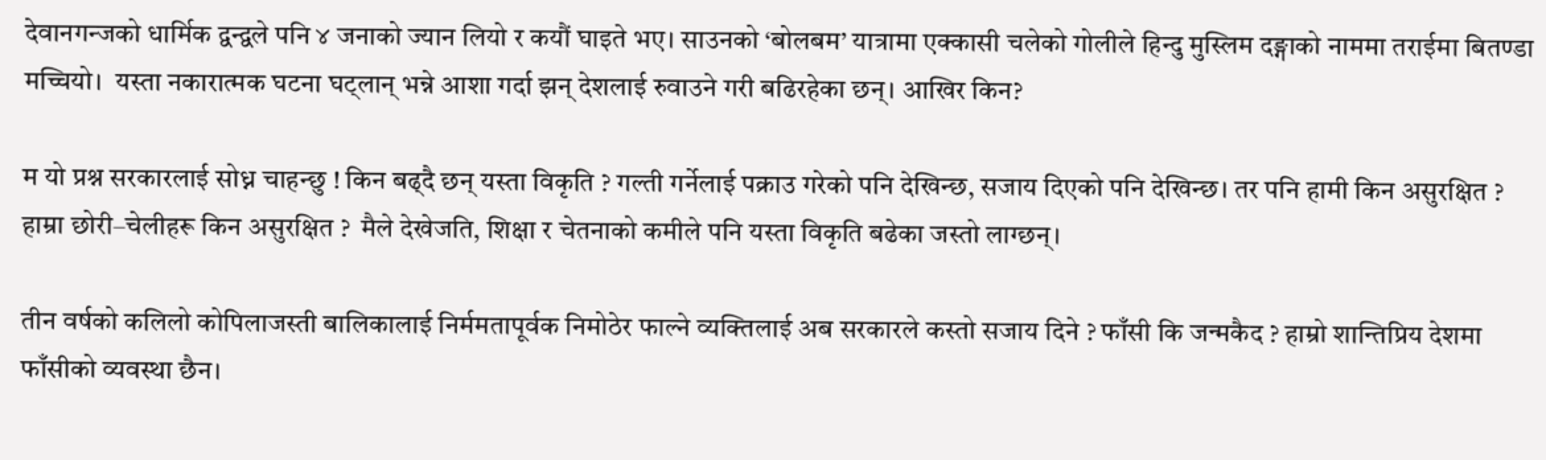देवानगन्जको धार्मिक द्वन्द्वले पनि ४ जनाको ज्यान लियो र कयौं घाइते भए। साउनको ‘बोलबम’ यात्रामा एक्कासी चलेको गोलीले हिन्दु मुस्लिम दङ्गाको नाममा तराईमा बितण्डा मच्चियो।  यस्ता नकारात्मक घटना घट्लान् भन्ने आशा गर्दा झन् देशलाई रुवाउने गरी बढिरहेका छन्। आखिर किन?

म यो प्रश्न सरकारलाई सोध्न चाहन्छु ! किन बढ्दै छन् यस्ता विकृति ? गल्ती गर्नेलाई पक्राउ गरेको पनि देखिन्छ, सजाय दिएको पनि देखिन्छ। तर पनि हामी किन असुरक्षित ? हाम्रा छोरी–चेलीहरू किन असुरक्षित ?  मैले देखेजति, शिक्षा र चेतनाको कमीले पनि यस्ता विकृति बढेका जस्तो लाग्छन्।

तीन वर्षको कलिलो कोपिलाजस्ती बालिकालाई निर्ममतापूर्वक निमोठेर फाल्ने व्यक्तिलाई अब सरकारले कस्तो सजाय दिने ? फाँसी कि जन्मकैद ? हाम्रो शान्तिप्रिय देशमा फाँसीको व्यवस्था छैन।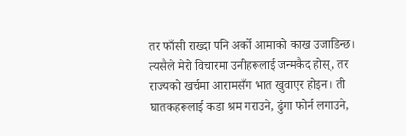तर फाँसी राख्दा पनि अर्को आमाको काख उजाडिन्छ। त्यसैले मेरो विचारमा उनीहरूलाई जन्मकैद होस्, तर राज्यको खर्चमा आरामसँग भात खुवाएर होइन। ती घातकहरूलाई कडा श्रम गराउने, ढुंगा फोर्न लगाउने,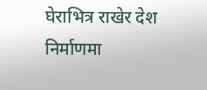घेराभित्र राखेर देश निर्माणमा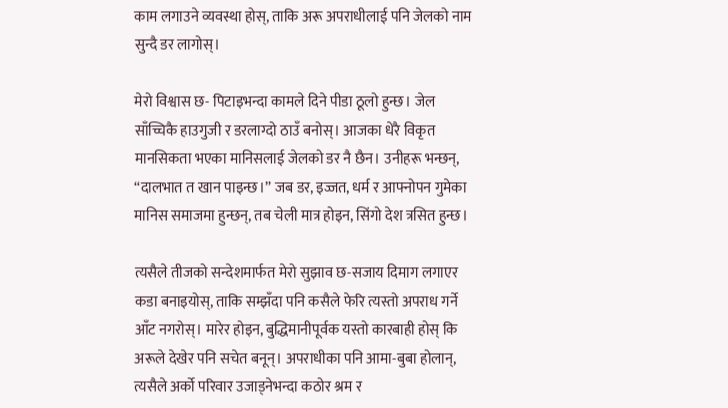काम लगाउने व्यवस्था होस्, ताकि अरू अपराधीलाई पनि जेलको नाम सुन्दै डर लागोस्।

मेरो विश्वास छ- पिटाइभन्दा कामले दिने पीडा ठूलो हुन्छ। जेल साँच्चिकै हाउगुजी र डरलाग्दो ठाउँ बनोस्। आजका धेरै विकृत मानसिकता भएका मानिसलाई जेलको डर नै छैन। उनीहरू भन्छन्, “दालभात त खान पाइन्छ।” जब डर, इज्जत, धर्म र आफ्नोपन गुमेका मानिस समाजमा हुन्छन्, तब चेली मात्र होइन, सिंगो देश त्रसित हुन्छ।

त्यसैले तीजको सन्देशमार्फत मेरो सुझाव छ-सजाय दिमाग लगाएर कडा बनाइयोस्, ताकि सम्झँदा पनि कसैले फेरि त्यस्तो अपराध गर्ने आँट नगरोस्। मारेर होइन, बुद्धिमानीपूर्वक यस्तो कारबाही होस् कि अरूले देखेर पनि सचेत बनून्। अपराधीका पनि आमा-बुबा होलान्, त्यसैले अर्को परिवार उजाड्नेभन्दा कठोर श्रम र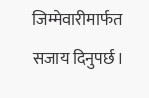जिम्मेवारीमार्फत सजाय दिनुपर्छ।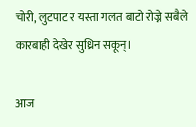चोरी, लुटपाट र यस्ता गलत बाटो रोज्ने सबैले कारबाही देखेर सुध्रिन सकून्।

आज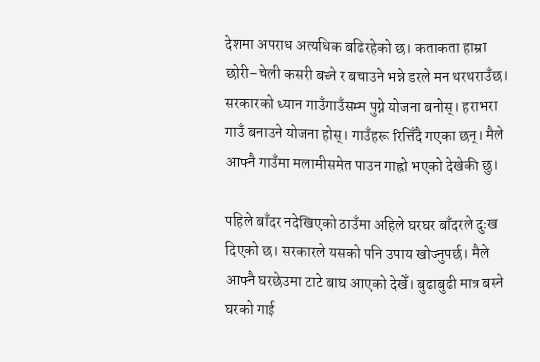देशमा अपराध अत्यधिक बढिरहेको छ। कताकता हाम्रा छोरी–चेली कसरी बच्ने र बचाउने भन्ने डरले मन थरथराउँछ। सरकारको ध्यान गाउँगाउँसम्म पुग्ने योजना बनोस्। हराभरा गाउँ बनाउने योजना होस्। गाउँहरू रित्तिँदै गएका छन्। मैले आफ्नै गाउँमा मलामीसमेत पाउन गाह्रो भएको देखेकी छु।

पहिले बाँदर नदेखिएको ठाउँमा अहिले घरघर बाँदरले दुःख दिएको छ। सरकारले यसको पनि उपाय खोज्नुपर्छ। मैले आफ्नै घरछेउमा टाटे बाघ आएको देखेँ। बुढाबुढी मात्र बस्ने घरको गाई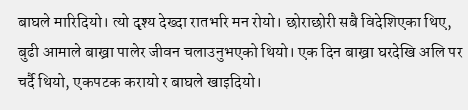बाघले मारिदियो। त्यो दृश्य देख्दा रातभरि मन रोयो। छोराछोरी सबै विदेशिएका थिए, बुढी आमाले बाख्रा पालेर जीवन चलाउनुभएको थियो। एक दिन बाख्रा घरदेखि अलि पर चर्दै थियो, एकपटक करायो र बाघले खाइदियो।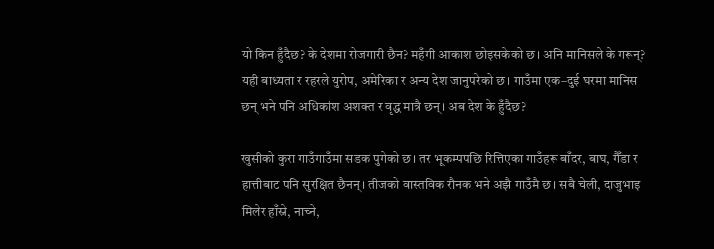यो किन हुँदैछ? के देशमा रोजगारी छैन? महँगी आकाश छोइसकेको छ। अनि मानिसले के गरून्? यही बाध्यता र रहरले युरोप, अमेरिका र अन्य देश जानुपरेको छ। गाउँमा एक–दुई घरमा मानिस छन् भने पनि अधिकांश अशक्त र वृद्ध मात्रै छन्। अब देश के हुँदैछ?

खुसीको कुरा गाउँगाउँमा सडक पुगेको छ। तर भूकम्पपछि रित्तिएका गाउँहरू बाँदर, बाघ, गैँडा र हात्तीबाट पनि सुरक्षित छैनन्। तीजको वास्तविक रौनक भने अझै गाउँमै छ। सबै चेली, दाजुभाइ मिलेर हाँस्ने, नाच्ने,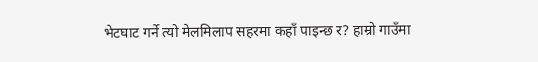भेटघाट गर्ने त्यो मेलमिलाप सहरमा कहाँ पाइन्छ र? हाम्रो गाउँमा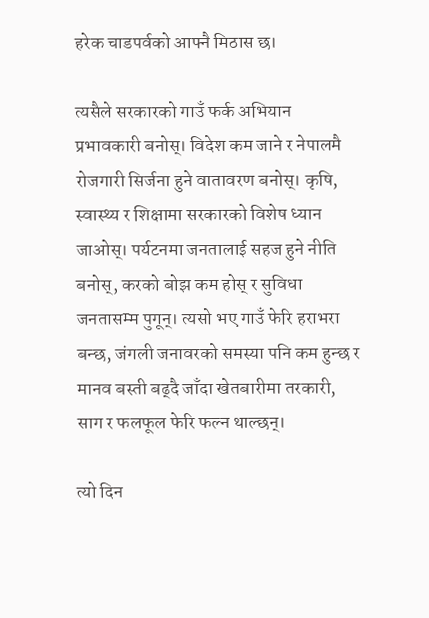हरेक चाडपर्वको आफ्नै मिठास छ।

त्यसैले सरकारको गाउँ फर्क अभियान प्रभावकारी बनोस्। विदेश कम जाने र नेपालमै रोजगारी सिर्जना हुने वातावरण बनोस्। कृषि, स्वास्थ्य र शिक्षामा सरकारको विशेष ध्यान जाओस्। पर्यटनमा जनतालाई सहज हुने नीति बनोस्, करको बोझ कम होस् र सुविधा जनतासम्म पुगून्। त्यसो भए गाउँ फेरि हराभरा बन्छ, जंगली जनावरको समस्या पनि कम हुन्छ र मानव बस्ती बढ्दै जाँदा खेतबारीमा तरकारी, साग र फलफूल फेरि फल्न थाल्छन्।

त्यो दिन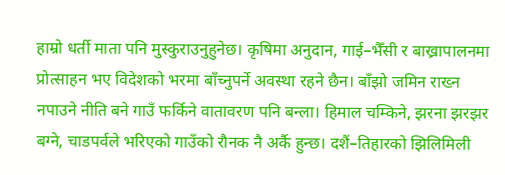हाम्रो धर्ती माता पनि मुस्कुराउनुहुनेछ। कृषिमा अनुदान, गाई–भैँसी र बाख्रापालनमा प्रोत्साहन भए विदेशको भरमा बाँच्नुपर्ने अवस्था रहने छैन। बाँझो जमिन राख्न नपाउने नीति बने गाउँ फर्किने वातावरण पनि बन्ला। हिमाल चम्किने, झरना झरझर बग्ने, चाडपर्वले भरिएको गाउँको रौनक नै अर्कै हुन्छ। दशैं–तिहारको झिलिमिली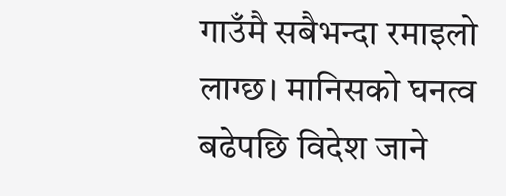गाउँमै सबैभन्दा रमाइलो लाग्छ। मानिसको घनत्व बढेपछि विदेश जाने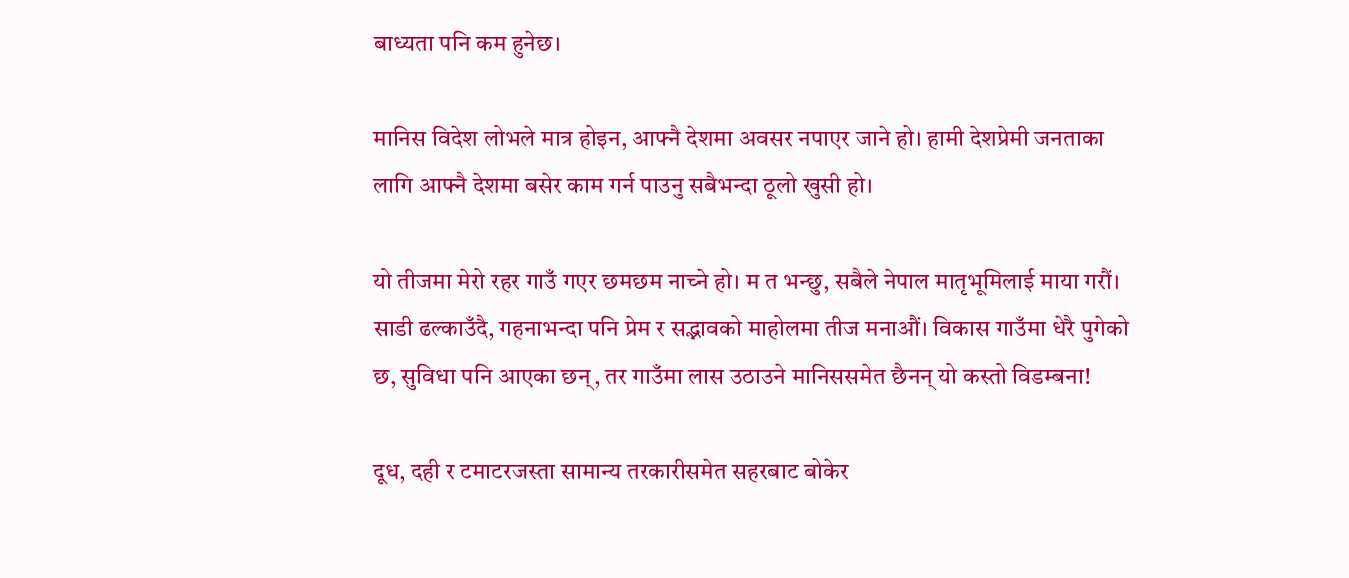बाध्यता पनि कम हुनेछ।

मानिस विदेश लोभले मात्र होइन, आफ्नै देशमा अवसर नपाएर जाने हो। हामी देशप्रेमी जनताका लागि आफ्नै देशमा बसेर काम गर्न पाउनु सबैभन्दा ठूलो खुसी हो।

यो तीजमा मेरो रहर गाउँ गएर छमछम नाच्ने हो। म त भन्छु, सबैले नेपाल मातृभूमिलाई माया गरौं। साडी ढल्काउँदै, गहनाभन्दा पनि प्रेम र सद्भावको माहोलमा तीज मनाऔं। विकास गाउँमा धेरै पुगेको छ, सुविधा पनि आएका छन्, तर गाउँमा लास उठाउने मानिससमेत छैनन् यो कस्तो विडम्बना!

दूध, दही र टमाटरजस्ता सामान्य तरकारीसमेत सहरबाट बोकेर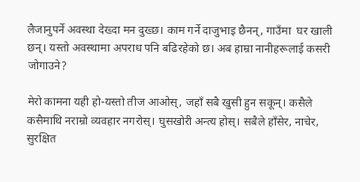लैजानुपर्ने अवस्था देख्दा मन दुख्छ। काम गर्ने दाजुभाइ छैनन्, गाउँमा  घर खाली छन्। यस्तो अवस्थामा अपराध पनि बढिरहेको छ। अब हाम्रा नानीहरूलाई कसरी जोगाउने?

मेरो कामना यही हो-यस्तो तीज आओस्, जहाँ सबै खुसी हुन सकून्। कसैले कसैमाथि नराम्रो व्यवहार नगरोस्। घुसखोरी अन्त्य होस्। सबैले हाँसेर, नाचेर, सुरक्षित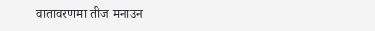वातावरणमा तीज मनाउन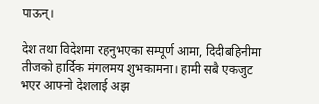पाऊन्।

देश तथा विदेशमा रहनुभएका सम्पूर्ण आमा, दिदीबहिनीमा तीजको हार्दिक मंगलमय शुभकामना। हामी सबै एकजुट भएर आफ्नो देशलाई अझ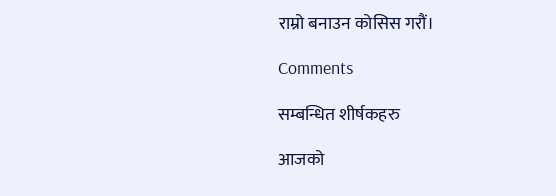राम्रो बनाउन कोसिस गरौं।

Comments

सम्बन्धित शीर्षकहरु

आजको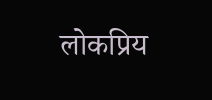लोकप्रिय